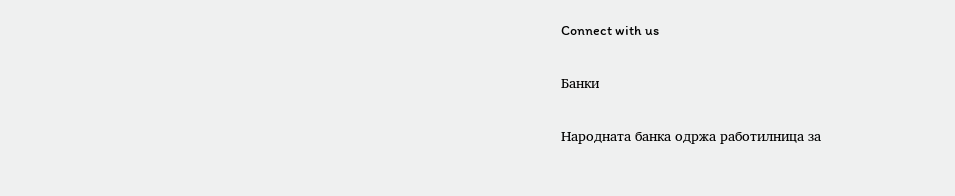Connect with us

Банки

Народната банка одржа работилница за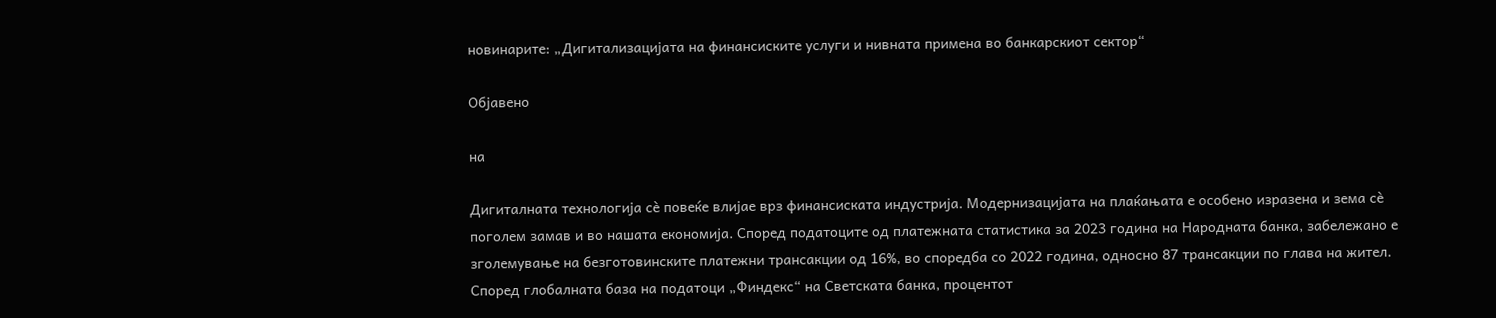новинарите: „Дигитализацијата на финансиските услуги и нивната примена во банкарскиот сектор“

Објавено

на

Дигиталната технологија сѐ повеќе влијае врз финансиската индустрија. Модернизацијата на плаќањата е особено изразена и зема сѐ поголем замав и во нашата економија. Според податоците од платежната статистика за 2023 година на Народната банка, забележано е  зголемување на безготовинските платежни трансакции од 16%, во споредба со 2022 година, односно 87 трансакции по глава на жител. Според глобалната база на податоци „Финдекс“ на Светската банка, процентот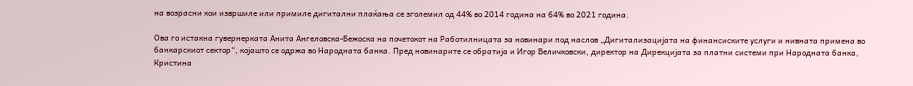на возрасни кои извршиле или примиле дигитални плаќања се зголемил од 44% во 2014 година на 64% во 2021 година.

Ова го истакна гувернерката Анита Ангеловска-Бежоска на почетокот на Работилницата за новинари под наслов „Дигитализацијата на финансиските услуги и нивната примена во банкарскиот сектор“, којашто се одржа во Народната банка. Пред новинарите се обратија и Игор Величковски, директор на Дирекцијата за платни системи при Народната банка, Кристина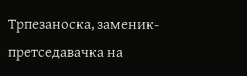Трпезаноска, заменик-претседавачка на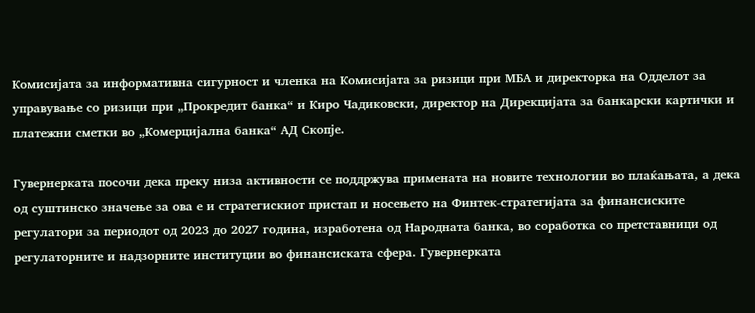Комисијата за информативна сигурност и членка на Комисијата за ризици при МБА и директорка на Одделот за управување со ризици при „Прокредит банка“ и Киро Чадиковски, директор на Дирекцијата за банкарски картички и платежни сметки во „Комерцијална банка“ АД Скопје.

Гувернерката посочи дека преку низа активности се поддржува примената на новите технологии во плаќањата, а дека од суштинско значење за ова е и стратегискиот пристап и носењето на Финтек-стратегијата за финансиските регулатори за периодот од 2023 до 2027 година, изработена од Народната банка, во соработка со претставници од регулаторните и надзорните институции во финансиската сфера. Гувернерката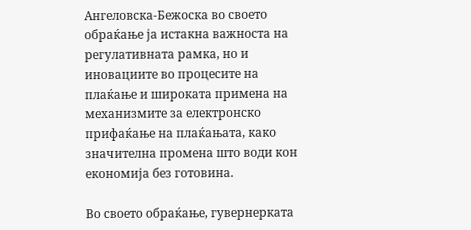Ангеловска-Бежоска во своето обраќање ја истакна важноста на регулативната рамка, но и иновациите во процесите на плаќање и широката примена на механизмите за електронско прифаќање на плаќањата, како значителна промена што води кон економија без готовина.

Во своето обраќање, гувернерката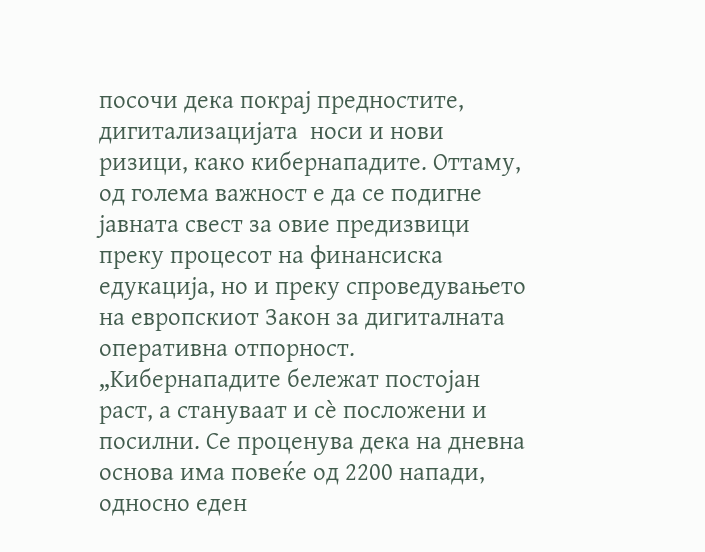посочи дека покрај предностите, дигитализацијата  носи и нови ризици, како кибернападите. Оттаму, од голема важност е да се подигне јавната свест за овие предизвици преку процесот на финансиска едукација, но и преку спроведувањето на европскиот Закон за дигиталната оперативна отпорност. „Kибернападите бележат постојан раст, а стануваат и сѐ посложени и посилни. Се проценува дека на дневна основа има повеќе од 2200 напади, односно еден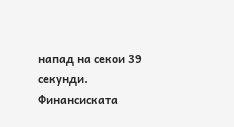напад на секои 39 секунди. Финансиската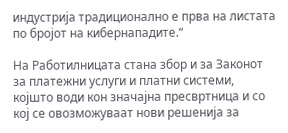индустрија традиционално е прва на листата по бројот на кибернападите.“

На Работилницата стана збор и за Законот за платежни услуги и платни системи, којшто води кон значајна пресвртница и со кој се овозможуваат нови решенија за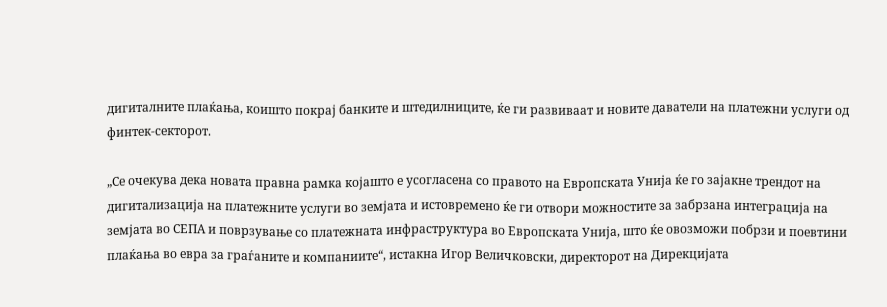дигиталните плаќања, коишто покрај банките и штедилниците, ќе ги развиваат и новите даватели на платежни услуги од финтек-секторот.

„Се очекува дека новата правна рамка којашто е усогласена со правото на Европската Унија ќе го зајакне трендот на дигитализација на платежните услуги во земјата и истовремено ќе ги отвори можностите за забрзана интеграција на земјата во СЕПА и поврзување со платежната инфраструктура во Европската Унија, што ќе овозможи побрзи и поевтини плаќања во евра за граѓаните и компаниите“, истакна Игор Величковски, директорот на Дирекцијата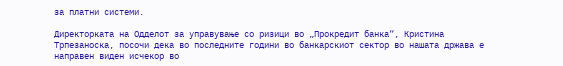за платни системи.

Директорката на Одделот за управување со ризици во „Прокредит банка“, Кристина Трпезаноска, посочи дека во последните години во банкарскиот сектор во нашата држава е направен виден исчекор во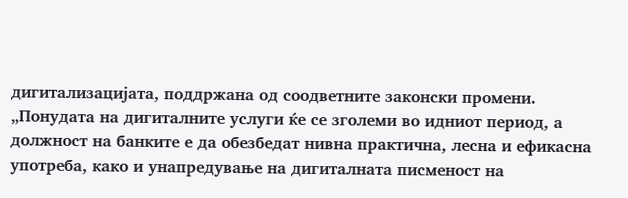дигитализацијата, поддржана од соодветните законски промени. „Понудата на дигиталните услуги ќе се зголеми во идниот период, а должност на банките е да обезбедат нивна практична, лесна и ефикасна употреба, како и унапредување на дигиталната писменост на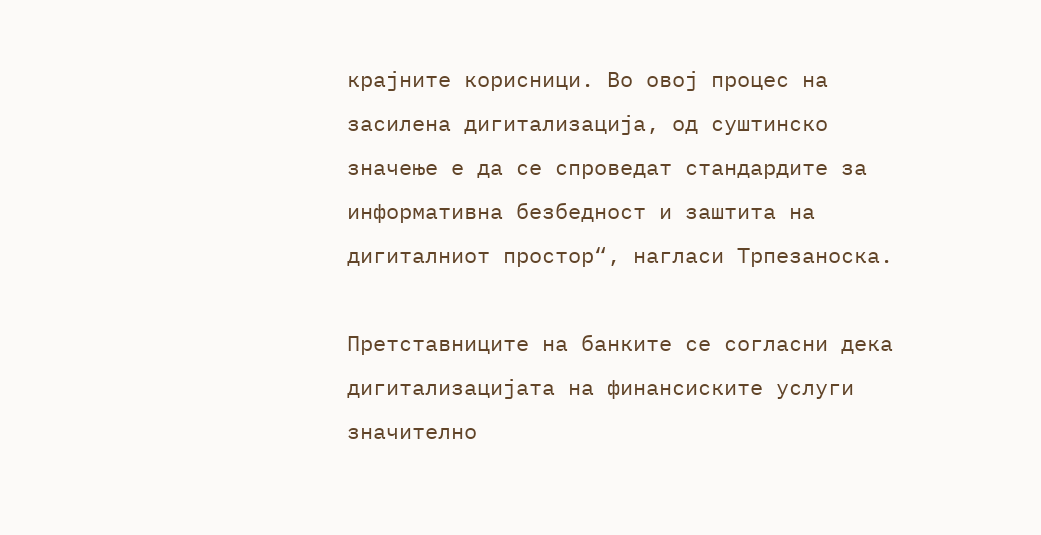крајните корисници. Во овој процес на засилена дигитализација, од суштинско значење е да се спроведат стандардите за информативна безбедност и заштита на дигиталниот простор“, нагласи Трпезаноска.

Претставниците на банките се согласни дека дигитализацијата на финансиските услуги значително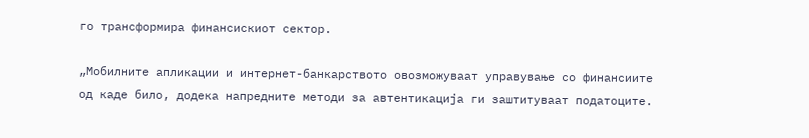го трансформира финансискиот сектор.

„Мобилните апликации и интернет-банкарството овозможуваат управување со финансиите од каде било, додека напредните методи за автентикација ги заштитуваат податоците.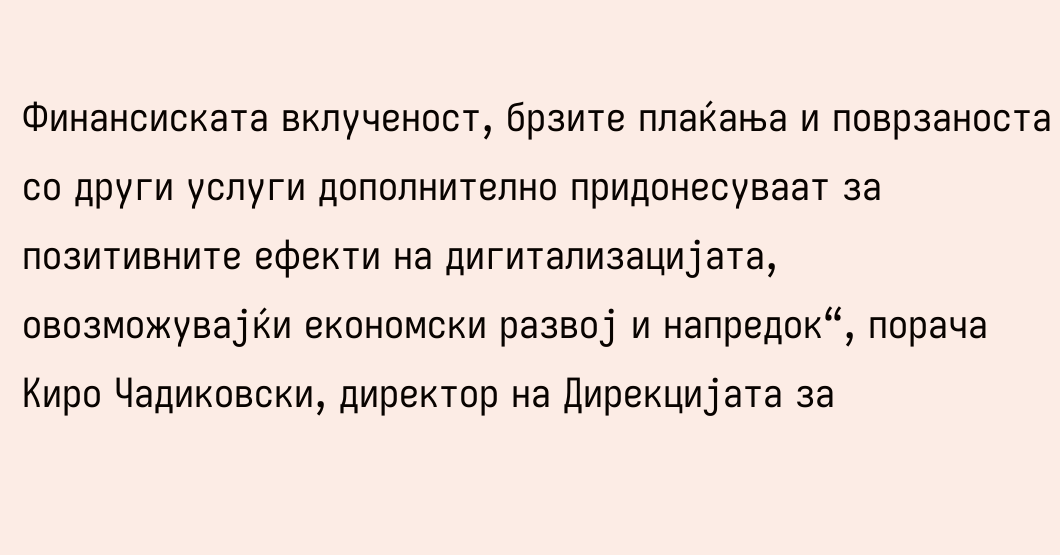Финансиската вклученост, брзите плаќања и поврзаноста со други услуги дополнително придонесуваат за позитивните ефекти на дигитализацијата, овозможувајќи економски развој и напредок“, порача Киро Чадиковски, директор на Дирекцијата за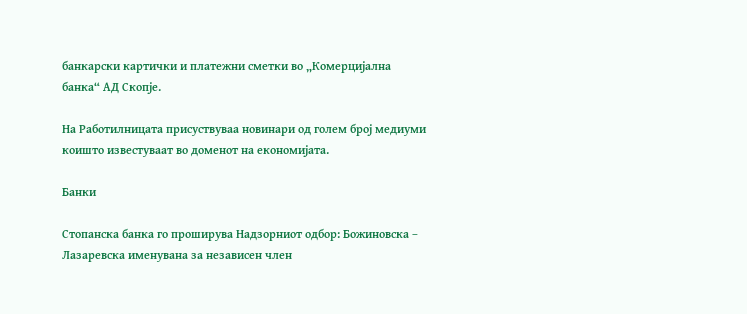банкарски картички и платежни сметки во „Комерцијална банка“ АД Скопје.

На Работилницата присуствуваа новинари од голем број медиуми коишто известуваат во доменот на економијата.

Банки

Стопанска банка го проширува Надзорниот одбор: Божиновска – Лазаревска именувана за независен член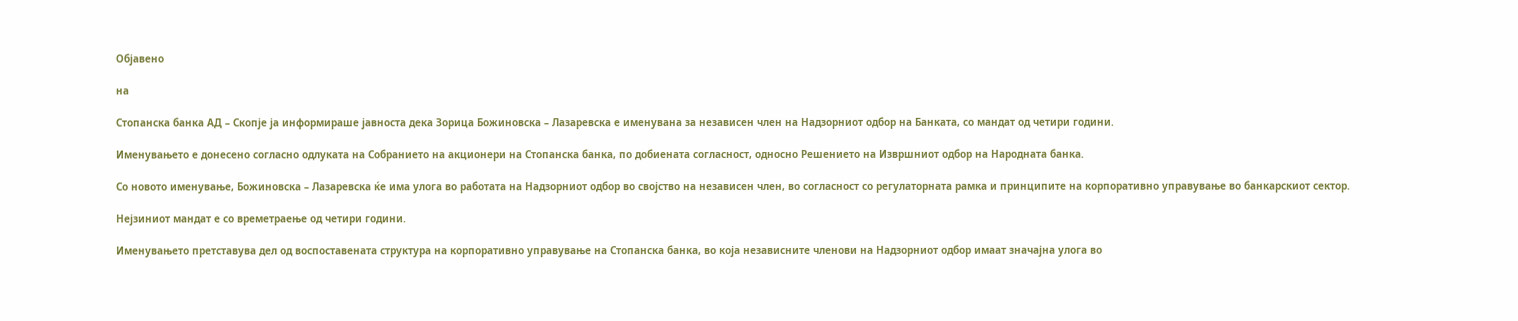Објавено

на

Стопанска банка АД – Скопје ја информираше јавноста дека Зорица Божиновска – Лазаревска е именувана за независен член на Надзорниот одбор на Банката, со мандат од четири години.

Именувањето е донесено согласно одлуката на Собранието на акционери на Стопанска банка, по добиената согласност, односно Решението на Извршниот одбор на Народната банка.

Со новото именување, Божиновска – Лазаревска ќе има улога во работата на Надзорниот одбор во својство на независен член, во согласност со регулаторната рамка и принципите на корпоративно управување во банкарскиот сектор.

Нејзиниот мандат е со времетраење од четири години.

Именувањето претставува дел од воспоставената структура на корпоративно управување на Стопанска банка, во која независните членови на Надзорниот одбор имаат значајна улога во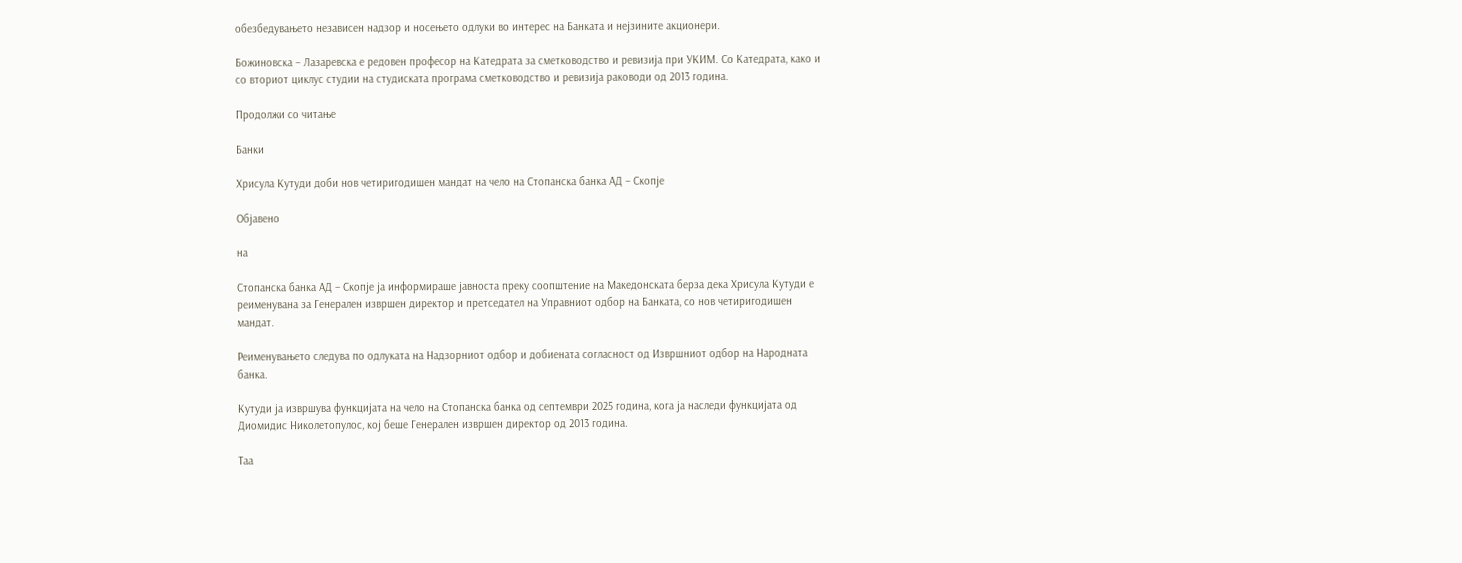обезбедувањето независен надзор и носењето одлуки во интерес на Банката и нејзините акционери.

Божиновска – Лазаревска е редовен професор на Катедрата за сметководство и ревизија при УКИМ. Со Катедрата, како и со вториот циклус студии на студиската програма сметководство и ревизија раководи од 2013 година.

Продолжи со читање

Банки

Хрисула Кутуди доби нов четиригодишен мандат на чело на Стопанска банка АД – Скопје

Објавено

на

Стопанска банка АД – Скопје ја информираше јавноста преку соопштение на Македонската берза дека Хрисула Кутуди е реименувана за Генерален извршен директор и претседател на Управниот одбор на Банката, со нов четиригодишен мандат.

Реименувањето следува по одлуката на Надзорниот одбор и добиената согласност од Извршниот одбор на Народната банка.

Кутуди ја извршува функцијата на чело на Стопанска банка од септември 2025 година, кога ја наследи функцијата од Диомидис Николетопулос, кој беше Генерален извршен директор од 2013 година.

Таа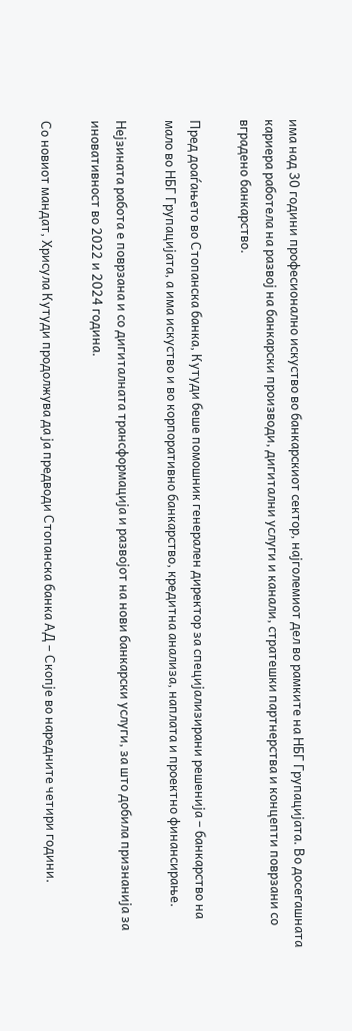има над 30 години професионално искуство во банкарскиот сектор, најголемиот дел во рамките на НБГ Групацијата. Во досегашната кариера работела на развој на банкарски производи, дигитални услуги и канали, стратешки партнерства и концепти поврзани со вградено банкарство.

Пред доаѓањето во Стопанска банка, Кутуди беше помошник генерален директор за специјализирани решенија – банкарство на мало во НБГ Групацијата, а има искуство и во корпоративно банкарство, кредитна анализа, наплата и проектно финансирање.

Нејзината работа е поврзана и со дигиталната трансформација и развојот на нови банкарски услуги, за што добила признанија за иновативност во 2022 и 2024 година.

Со новиот мандат, Хрисула Кутуди продолжува да ја предводи Стопанска банка АД – Скопје во наредните четири години.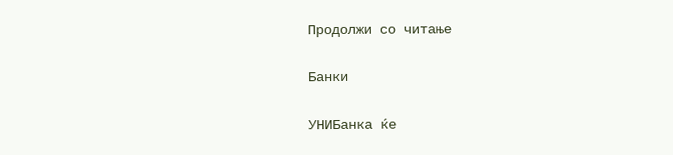Продолжи со читање

Банки

УНИБанка ќе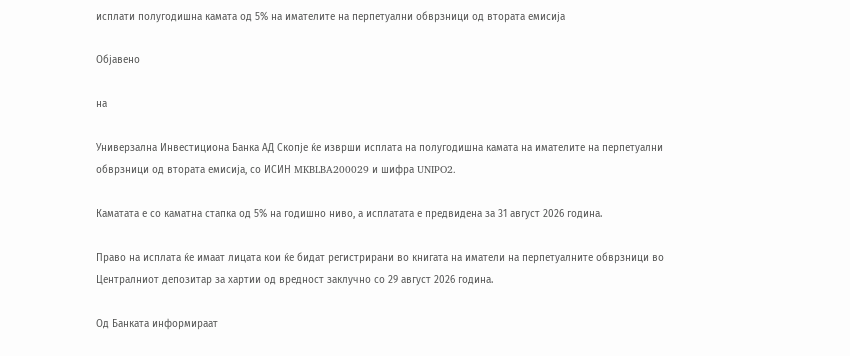исплати полугодишна камата од 5% на имателите на перпетуални обврзници од втората емисија

Објавено

на

Универзална Инвестициона Банка АД Скопје ќе изврши исплата на полугодишна камата на имателите на перпетуални обврзници од втората емисија, со ИСИН MKBLBA200029 и шифра UNIPO2.

Каматата е со каматна стапка од 5% на годишно ниво, а исплатата е предвидена за 31 август 2026 година.

Право на исплата ќе имаат лицата кои ќе бидат регистрирани во книгата на иматели на перпетуалните обврзници во Централниот депозитар за хартии од вредност заклучно со 29 август 2026 година.

Од Банката информираат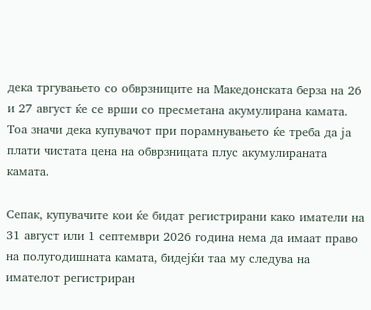дека тргувањето со обврзниците на Македонската берза на 26 и 27 август ќе се врши со пресметана акумулирана камата. Тоа значи дека купувачот при порамнувањето ќе треба да ја плати чистата цена на обврзницата плус акумулираната камата.

Сепак, купувачите кои ќе бидат регистрирани како иматели на 31 август или 1 септември 2026 година нема да имаат право на полугодишната камата, бидејќи таа му следува на имателот регистриран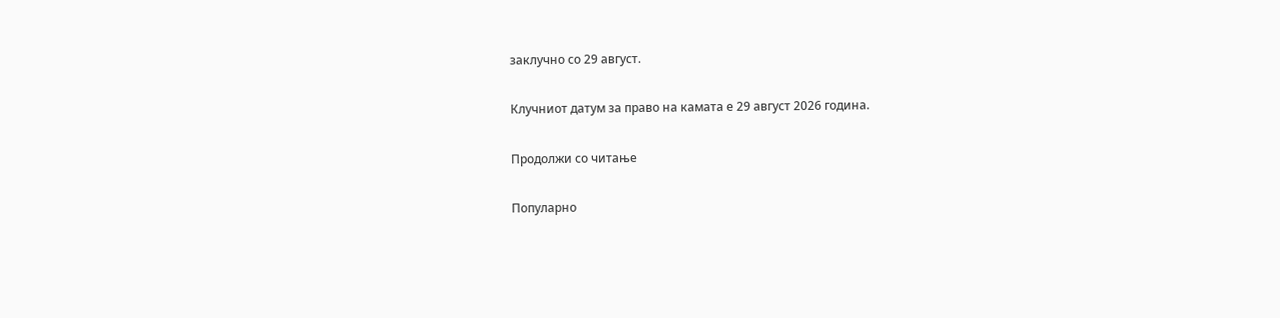заклучно со 29 август.

Клучниот датум за право на камата е 29 август 2026 година.

Продолжи со читање

Популарно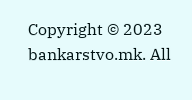Copyright © 2023 bankarstvo.mk. All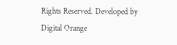Rights Reserved. Developed by Digital Orange